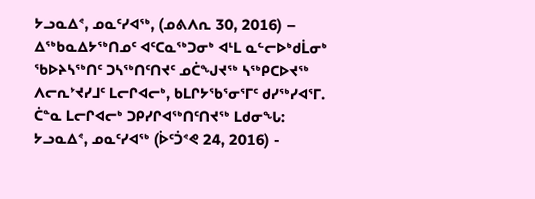ᔭᓗᓇᐃᕝ, ᓄᓇᑦᓯᐊᖅ, (ᓄᕕᐱᕆ 30, 2016) – ᐃᖅᑲᓇᐃᔭᖅᑎᓄᑦ ᐊᑦᑕᓇᖅᑐᓂᒃ ᐊᒻᒪ ᓇᓪᓕᐅᒃᑯᒫᓂᒃ ᖃᐅᔨᓴᖅᑎᑦ ᑐᓴᖅᑎᑦᑎᔪᑦ ᓄᑖᖑᔪᖅ ᓴᖅᑭᑕᐅᔪᖅ ᐱᓕᕆᔾᔪᓯᒧᑦ ᒪᓕᒋᐊᓕᒃ, ᑲᒪᒋᔭᖃᕐᓂᕐᒥᑦ ᑯᓯᖅᓯᐊᕐᒥ.
ᑖᓐᓇ ᒪᓕᒋᐊᓕᒃ ᑐᑭᓯᒋᐊᖅᑎᑦᑎᔪᖅ ᒪᑯᓂᖓ:
ᔭᓗᓇᐃᕝ, ᓄᓇᑦᓯᐊᖅ (ᐆᑦᑑᕝᕙ 24, 2016) -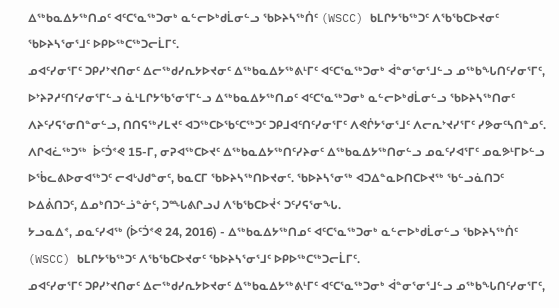ᐃᖅᑲᓇᐃᔭᖅᑎᓄᑦ ᐊᑦᑕᕐᓇᖅᑐᓂᒃ ᓇᓪᓕᐅᒃᑯᒫᓂᓪᓗ ᖃᐅᔨᓴᖅᑏᑦ (WSCC) ᑲᒪᒋᔭᖃᖅᑐᑦ ᐱᖃᖃᑕᐅᔪᓂᑦ ᖃᐅᔨᓴᕐᓂᕐᒧᑦ ᐅᑭᐅᖅᑕᖅᑐᓕᒫᒥᑦ.
ᓄᐊᑦᓯᓂᕐᒥᑦ ᑐᑭᓯᔾᔪᑎᓂᑦ ᐃᓕᖅᑯᓯᕆᔭᐅᔪᓂᑦ ᐃᖅᑲᓇᐃᔭᖅᕕᒻᒥᑦ ᐊᑦᑕᕐᓇᖅᑐᓂᒃ ᐋᓐᓂᕐᓂᕐᒧᓪᓗ ᓄᖅᑲᖓᑎᑦᓯᓂᕐᒥᑦ, ᐅᔾᔨᕈᓱᑦᑎᑦᓯᓂᕐᒥᓪᓗ ᓈᒻᒪᒋᔭᖃᕐᓂᕐᒥᓪᓗ ᐃᖅᑲᓇᐃᔭᖅᑎᓄᑦ ᐊᑦᑕᕐᓇᖅᑐᓂᒃ ᓇᓪᓕᐅᒃᑯᒫᓂᓪᓗ ᖃᐅᔨᓴᖅᑎᓂᑦ ᐱᔨᑦᓯᕋᕐᓂᑎᓐᓂᓪᓗ, ᑎᑎᕋᖅᓯᒪᔪᑦ ᐊᑐᖅᑕᐅᖃᑦᑕᖅᑐᑦ ᑐᑭᒧᐊᑦᑎᑦᓯᓂᕐᒥᑦ ᐱᕙᒌᔭᕐᓂᕐᒧᑦ ᐱᓕᕆᔾᔪᓯᕐᒥᑦ ᓯᕗᓂᑦᓴᑎᓐᓄᑦ.
ᐱᒋᐊᓛᖅᑐᖅ  ᐆᑦᑑᕝᕙ 15-ᒥ, ᓂᕈᐊᖅᑕᐅᔪᑦ ᐃᖅᑲᓇᐃᔭᖅᑎᑦᓯᔨᓂᑦ ᐃᖅᑲᓇᐃᔭᖅᑎᓂᓪᓗ ᓄᓇᑦᓯᐊᕐᒥᑦ ᓄᓇᕗᒻᒥᐅᓪᓗ ᐅᖄᓚᕕᐅᓂᐊᖅᑐᑦ ᓕᐊᒡᒍᑯᓐᓂᑦ, ᑲᓇᑕᒥ ᖃᐅᔨᓴᖅᑎᐅᔪᓂᑦ. ᖃᐅᔨᓴᕐᓂᖅ ᐊᑐᐃᓐᓇᐅᑎᑕᐅᔪᖅ ᖃᓪᓗᓈᑎᑐᑦ ᐅᐃᕖᑎᑐᑦ, ᐃᓄᒃᑎᑐᓪᓘᓐᓃᑦ, ᑐᙵᕕᒋᓗᒍ ᐱᖃᖃᑕᐅᔫᑉ ᑐᑦᓯᕋᕐᓂᖓ.
ᔭᓗᓇᐃᕝ, ᓄᓇᑦᓯᐊᖅ (ᐆᑦᑑᕝᕙ 24, 2016) - ᐃᖅᑲᓇᐃᔭᖅᑎᓄᑦ ᐊᑦᑕᕐᓇᖅᑐᓂᒃ ᓇᓪᓕᐅᒃᑯᒫᓂᓪᓗ ᖃᐅᔨᓴᖅᑏᑦ (WSCC) ᑲᒪᒋᔭᖃᖅᑐᑦ ᐱᖃᖃᑕᐅᔪᓂᑦ ᖃᐅᔨᓴᕐᓂᕐᒧᑦ ᐅᑭᐅᖅᑕᖅᑐᓕᒫᒥᑦ.
ᓄᐊᑦᓯᓂᕐᒥᑦ ᑐᑭᓯᔾᔪᑎᓂᑦ ᐃᓕᖅᑯᓯᕆᔭᐅᔪᓂᑦ ᐃᖅᑲᓇᐃᔭᖅᕕᒻᒥᑦ ᐊᑦᑕᕐᓇᖅᑐᓂᒃ ᐋᓐᓂᕐᓂᕐᒧᓪᓗ ᓄᖅᑲᖓᑎᑦᓯᓂᕐᒥᑦ,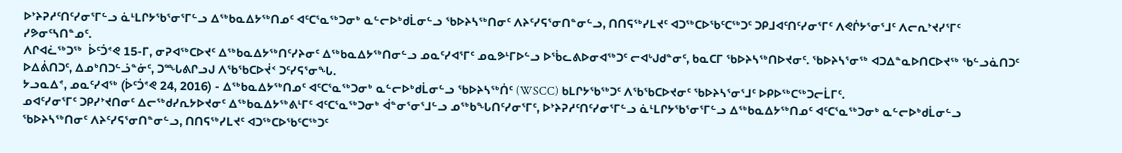ᐅᔾᔨᕈᓱᑦᑎᑦᓯᓂᕐᒥᓪᓗ ᓈᒻᒪᒋᔭᖃᕐᓂᕐᒥᓪᓗ ᐃᖅᑲᓇᐃᔭᖅᑎᓄᑦ ᐊᑦᑕᕐᓇᖅᑐᓂᒃ ᓇᓪᓕᐅᒃᑯᒫᓂᓪᓗ ᖃᐅᔨᓴᖅᑎᓂᑦ ᐱᔨᑦᓯᕋᕐᓂᑎᓐᓂᓪᓗ, ᑎᑎᕋᖅᓯᒪᔪᑦ ᐊᑐᖅᑕᐅᖃᑦᑕᖅᑐᑦ ᑐᑭᒧᐊᑦᑎᑦᓯᓂᕐᒥᑦ ᐱᕙᒌᔭᕐᓂᕐᒧᑦ ᐱᓕᕆᔾᔪᓯᕐᒥᑦ ᓯᕗᓂᑦᓴᑎᓐᓄᑦ.
ᐱᒋᐊᓛᖅᑐᖅ  ᐆᑦᑑᕝᕙ 15-ᒥ, ᓂᕈᐊᖅᑕᐅᔪᑦ ᐃᖅᑲᓇᐃᔭᖅᑎᑦᓯᔨᓂᑦ ᐃᖅᑲᓇᐃᔭᖅᑎᓂᓪᓗ ᓄᓇᑦᓯᐊᕐᒥᑦ ᓄᓇᕗᒻᒥᐅᓪᓗ ᐅᖄᓚᕕᐅᓂᐊᖅᑐᑦ ᓕᐊᒡᒍᑯᓐᓂᑦ, ᑲᓇᑕᒥ ᖃᐅᔨᓴᖅᑎᐅᔪᓂᑦ. ᖃᐅᔨᓴᕐᓂᖅ ᐊᑐᐃᓐᓇᐅᑎᑕᐅᔪᖅ ᖃᓪᓗᓈᑎᑐᑦ ᐅᐃᕖᑎᑐᑦ, ᐃᓄᒃᑎᑐᓪᓘᓐᓃᑦ, ᑐᙵᕕᒋᓗᒍ ᐱᖃᖃᑕᐅᔫᑉ ᑐᑦᓯᕋᕐᓂᖓ.
ᔭᓗᓇᐃᕝ, ᓄᓇᑦᓯᐊᖅ (ᐆᑦᑑᕝᕙ 24, 2016) - ᐃᖅᑲᓇᐃᔭᖅᑎᓄᑦ ᐊᑦᑕᕐᓇᖅᑐᓂᒃ ᓇᓪᓕᐅᒃᑯᒫᓂᓪᓗ ᖃᐅᔨᓴᖅᑏᑦ (WSCC) ᑲᒪᒋᔭᖃᖅᑐᑦ ᐱᖃᖃᑕᐅᔪᓂᑦ ᖃᐅᔨᓴᕐᓂᕐᒧᑦ ᐅᑭᐅᖅᑕᖅᑐᓕᒫᒥᑦ.
ᓄᐊᑦᓯᓂᕐᒥᑦ ᑐᑭᓯᔾᔪᑎᓂᑦ ᐃᓕᖅᑯᓯᕆᔭᐅᔪᓂᑦ ᐃᖅᑲᓇᐃᔭᖅᕕᒻᒥᑦ ᐊᑦᑕᕐᓇᖅᑐᓂᒃ ᐋᓐᓂᕐᓂᕐᒧᓪᓗ ᓄᖅᑲᖓᑎᑦᓯᓂᕐᒥᑦ, ᐅᔾᔨᕈᓱᑦᑎᑦᓯᓂᕐᒥᓪᓗ ᓈᒻᒪᒋᔭᖃᕐᓂᕐᒥᓪᓗ ᐃᖅᑲᓇᐃᔭᖅᑎᓄᑦ ᐊᑦᑕᕐᓇᖅᑐᓂᒃ ᓇᓪᓕᐅᒃᑯᒫᓂᓪᓗ ᖃᐅᔨᓴᖅᑎᓂᑦ ᐱᔨᑦᓯᕋᕐᓂᑎᓐᓂᓪᓗ, ᑎᑎᕋᖅᓯᒪᔪᑦ ᐊᑐᖅᑕᐅᖃᑦᑕᖅᑐᑦ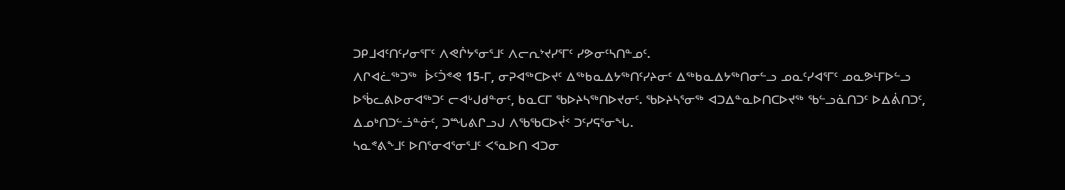ᑐᑭᒧᐊᑦᑎᑦᓯᓂᕐᒥᑦ ᐱᕙᒌᔭᕐᓂᕐᒧᑦ ᐱᓕᕆᔾᔪᓯᕐᒥᑦ ᓯᕗᓂᑦᓴᑎᓐᓄᑦ.
ᐱᒋᐊᓛᖅᑐᖅ  ᐆᑦᑑᕝᕙ 15-ᒥ, ᓂᕈᐊᖅᑕᐅᔪᑦ ᐃᖅᑲᓇᐃᔭᖅᑎᑦᓯᔨᓂᑦ ᐃᖅᑲᓇᐃᔭᖅᑎᓂᓪᓗ ᓄᓇᑦᓯᐊᕐᒥᑦ ᓄᓇᕗᒻᒥᐅᓪᓗ ᐅᖄᓚᕕᐅᓂᐊᖅᑐᑦ ᓕᐊᒡᒍᑯᓐᓂᑦ, ᑲᓇᑕᒥ ᖃᐅᔨᓴᖅᑎᐅᔪᓂᑦ. ᖃᐅᔨᓴᕐᓂᖅ ᐊᑐᐃᓐᓇᐅᑎᑕᐅᔪᖅ ᖃᓪᓗᓈᑎᑐᑦ ᐅᐃᕖᑎᑐᑦ, ᐃᓄᒃᑎᑐᓪᓘᓐᓃᑦ, ᑐᙵᕕᒋᓗᒍ ᐱᖃᖃᑕᐅᔫᑉ ᑐᑦᓯᕋᕐᓂᖓ.
ᓴᓇᕝᕕᖕᒧᑦ ᐅᑎᕐᓂᐊᕐᓂᕐᒧᑦ ᐸᕐᓇᐅᑎ ᐊᑐᓂ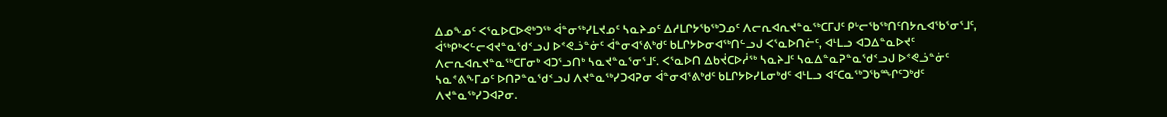ᐃᓄᖕᓄᑦ ᐸᕐᓇᐅᑕᐅᕙᒃᑐᖅ ᐋᓐᓂᖅᓯᒪᔪᓄᑦ ᓴᓇᔨᓄᑦ ᐃᓱᒪᒋᔭᖃᖅᑐᓄᑦ ᐱᓕᕆᐊᕆᔪᓐᓇᖅᑕᒥᒍᑦ ᑭᒡᓕᖃᖅᑎᑦᑎᔭᕆᐊᖃᕐᓂᕐᒧᑦ, ᐋᖅᑭᒃᐸᓪᓕᐊᔪᓐᓇᖁᑉᓗᒍ ᐅᕝᕙᓘᓐᓃᑦ ᐋᓐᓂᐊᕐᕕᒃᑯᑦ ᑲᒪᒋᔭᐅᓂᐊᖅᑎᓪᓗᒍ ᐸᕐᓇᐅᑎᓖᑦ, ᐊᒻᒪᓗ ᐊᑐᐃᓐᓇᐅᔪᑦ ᐱᓕᕆᐊᕆᔪᓐᓇᖅᑕᒥᓂᒃ ᐊᑐᕐᓗᑎᒃ ᓴᓇᔪᓐᓇᕐᓂᕐᒧᑦ. ᐸᕐᓇᐅᑎ ᐃᑲᔫᑕᐅᓲᖅ ᓴᓇᔨᒧᑦ ᓴᓇᐃᓐᓇᕈᓐᓇᖁᑉᓗᒍ ᐅᕝᕙᓘᓐᓃᑦ ᓴᓇᕝᕕᖕᒥᓄᑦ ᐅᑎᕈᓐᓇᖁᑉᓗᒍ ᐱᔪᓐᓇᖅᓯᑐᐊᕈᓂ ᐋᓐᓂᐊᕐᕕᒃᑯᑦ ᑲᒪᒋᔭᐅᓯᒪᓂᒃᑯᑦ ᐊᒻᒪᓗ ᐊᑦᑕᓇᖅᑐᖃᙱᑦᑐᒃᑯᑦ ᐱᔪᓐᓇᖅᓯᑐᐊᕈᓂ.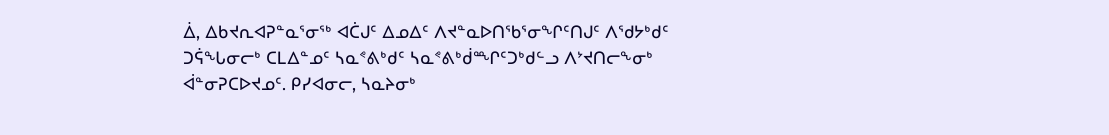ᐄ, ᐃᑲᔪᕆᐊᕈᓐᓇᕐᓂᖅ ᐊᑖᒍᑦ ᐃᓄᐃᑦ ᐱᔪᓐᓇᐅᑎᖃᕐᓂᖏᑦᑎᒍᑦ ᐱᖁᔭᒃᑯᑦ ᑐᕌᖓᓂᓕᒃ ᑕᒪᐃᓐᓄᑦ ᓴᓇᕝᕕᒃᑯᑦ ᓴᓇᕝᕕᒃᑰᙱᑦᑐᒃᑯᓪᓗ ᐱᔾᔪᑎᓕᖕᓂᒃ ᐋᓐᓂᕈᑕᐅᔪᓄᑦ. ᑭᓯᐊᓂᓕ, ᓴᓇᔨᓂᒃ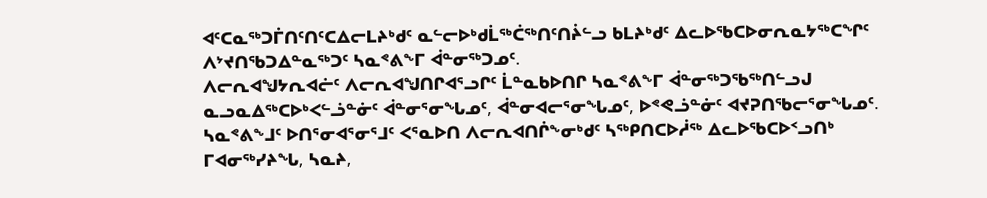ᐊᑦᑕᓇᖅᑐᒦᑎᑦᑎᑦᑕᐃᓕᒪᔨᒃᑯᑦ ᓇᓪᓕᐅᒃᑯᒫᖅᑖᖅᑎᑦᑎᔩᓪᓗ ᑲᒪᔨᒃᑯᑦ ᐃᓚᐅᖃᑕᐅᓂᕆᓇᔭᖅᑕᖏᑦ ᐱᔾᔪᑎᖃᑐᐃᓐᓇᖅᑐᑦ ᓴᓇᕝᕕᖕᒥ ᐋᓐᓂᖅᑐᓄᑦ.
ᐱᓕᕆᐊᖑᔭᕆᐊᓖᑦ ᐱᓕᕆᐊᖑᑎᒋᐊᕐᓗᒋᑦ ᒫᓐᓇᑲᐅᑎᒋ ᓴᓇᕝᕕᖕᒥ ᐋᓐᓂᖅᑐᖃᖅᑎᓪᓗᒍ ᓇᓗᓇᐃᖅᑕᐅᒃᐸᓪᓘᓐᓃᑦ ᐋᓐᓂᕐᓂᖓᓄᑦ, ᐋᓐᓂᐊᓕᕐᓂᖓᓄᑦ, ᐅᕝᕙᓘᓐᓃᑦ ᐊᔪᕈᑎᖃᓕᕐᓂᖓᓄᑦ.
ᓴᓇᕝᕕᖕᒧᑦ ᐅᑎᕐᓂᐊᕐᓂᕐᒧᑦ ᐸᕐᓇᐅᑎ ᐱᓕᕆᐊᑎᒌᖕᓂᒃᑯᑦ ᓴᖅᑭᑎᑕᐅᓲᖅ ᐃᓚᐅᖃᑕᐅᑉᓗᑎᒃ ᒥᐊᓂᖅᓯᔨᖓ, ᓴᓇᔨ,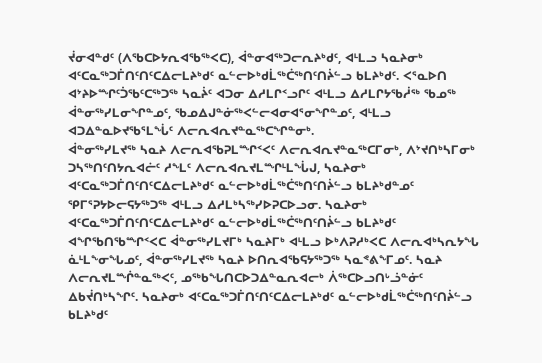ᔫᓂᐊᓐᑯᑦ (ᐱᖃᑕᐅᔭᕆᐊᖃᖅᐸᑕ), ᐋᓐᓂᐊᖅᑐᓕᕆᔨᒃᑯᑦ, ᐊᒻᒪᓗ ᓴᓇᔨᓂᒃ ᐊᑦᑕᓇᖅᑐᒦᑎᑦᑎᑦᑕᐃᓕᒪᔨᒃᑯᑦ ᓇᓪᓕᐅᒃᑯᒫᖅᑖᖅᑎᑦᑎᔩᓪᓗ ᑲᒪᔨᒃᑯᑦ. ᐸᕐᓇᐅᑎ ᐊᔾᔨᐅᙱᑦᑑᖃᑦᑕᖅᑐᖅ ᓴᓇᔩᑦ ᐊᑐᓂ ᐃᓱᒪᒋᑉᓗᒋᑦ ᐊᒻᒪᓗ ᐃᓱᒪᒋᔭᖃᓲᖅ ᖃᓄᖅ ᐋᓐᓂᖅᓯᒪᓂᖏᓐᓄᑦ, ᖃᓄᐃᒍᓐᓃᖅᐸᓪᓕᐊᓂᐊᕐᓂᖏᓐᓄᑦ, ᐊᒻᒪᓗ ᐊᑐᐃᓐᓇᐅᔪᖃᕐᒪᖔᑦ ᐱᓕᕆᐊᕆᔪᓐᓇᖅᑕᖏᓐᓂᒃ.
ᐋᓐᓂᖅᓯᒪᔪᖅ ᓴᓇᔨ ᐱᓕᕆᐊᖃᕈᒪᙱᑉᐸᑦ ᐱᓕᕆᐊᕆᔪᓐᓇᖅᑕᒥᓂᒃ, ᐱᔾᔪᑎᒃᓴᒥᓂᒃ ᑐᓴᖅᑎᑦᑎᔭᕆᐊᓖᑦ ᓱᖕᒪᑦ ᐱᓕᕆᐊᕆᔪᒪᙱᒻᒪᖔᒍ, ᓴᓇᔨᓂᒃ ᐊᑦᑕᓇᖅᑐᒦᑎᑦᑎᑦᑕᐃᓕᒪᔨᒃᑯᑦ ᓇᓪᓕᐅᒃᑯᒫᖅᑖᖅᑎᑦᑎᔩᓪᓗ ᑲᒪᔨᒃᑯᓐᓄᑦ ᕿᒥᕐᕈᔭᐅᓕᕋᔭᖅᑐᖅ ᐊᒻᒪᓗ ᐃᓱᒪᒃᓴᖅᓯᐅᕈᑕᐅᓗᓂ. ᓴᓇᔨᓂᒃ ᐊᑦᑕᓇᖅᑐᒦᑎᑦᑎᑦᑕᐃᓕᒪᔨᒃᑯᑦ ᓇᓪᓕᐅᒃᑯᒫᖅᑖᖅᑎᑦᑎᔩᓪᓗ ᑲᒪᔨᒃᑯᑦ ᐊᖏᖃᑎᖃᙱᑉᐸᑕ ᐋᓐᓂᖅᓯᒪᔪᒥᒃ ᓴᓇᔨᒥᒃ ᐊᒻᒪᓗ ᐅᒃᐱᕈᓱᒃᐸᑕ ᐱᓕᕆᐊᒃᓴᕆᔭᖓ ᓈᒻᒪᖕᓂᖓᓄᑦ, ᐋᓐᓂᖅᓯᒪᔪᖅ ᓴᓇᔨ ᐅᑎᕆᐊᖃᕋᔭᖅᑐᖅ ᓴᓇᕝᕕᖕᒥᓄᑦ. ᓴᓇᔨ ᐱᓕᕆᔪᒪᙲᓐᓇᖅᐸᑦ, ᓄᖅᑲᖓᑎᑕᐅᑐᐃᓐᓇᕆᐊᓕᒃ ᐲᖅᑕᐅᓗᑎᒡᓘᓐᓃᑦ ᐃᑲᔫᑎᒃᓴᖏᑦ. ᓴᓇᔨᓂᒃ ᐊᑦᑕᓇᖅᑐᒦᑎᑦᑎᑦᑕᐃᓕᒪᔨᒃᑯᑦ ᓇᓪᓕᐅᒃᑯᒫᖅᑖᖅᑎᑦᑎᔩᓪᓗ ᑲᒪᔨᒃᑯᑦ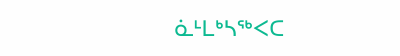ᓈᒻᒪᒃᓴᖅᐸᑕ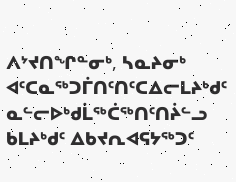ᐱᔾᔪᑎᖏᓐᓂᒃ, ᓴᓇᔨᓂᒃ ᐊᑦᑕᓇᖅᑐᒦᑎᑦᑎᑦᑕᐃᓕᒪᔨᒃᑯᑦ ᓇᓪᓕᐅᒃᑯᒫᖅᑖᖅᑎᑦᑎᔩᓪᓗ ᑲᒪᔨᒃᑯᑦ ᐃᑲᔪᕆᐊᕋᔭᖅᑐᑦ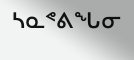ᓴᓇᕝᕕᖓᓂ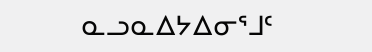ᓇᓗᓇᐃᔭᐃᓂᕐᒧᑦ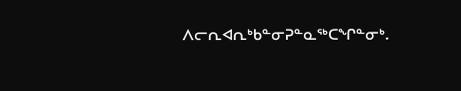ᐱᓕᕆᐊᕆᒃᑲᓐᓂᕈᓐᓇᖅᑕᖏᓐᓂᒃ.